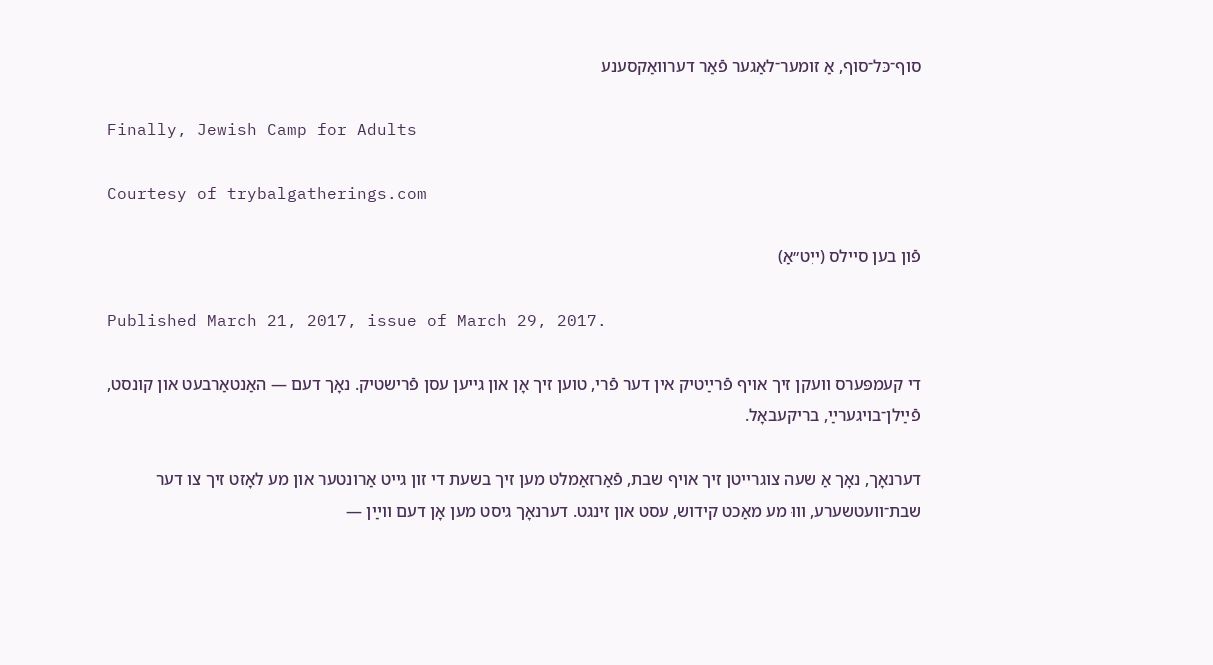סוף־כּל־סוף, אַ זומער־לאַגער פֿאַר דערוואַקסענע

Finally, Jewish Camp for Adults

Courtesy of trybalgatherings.com

פֿון בען סיילס (ייִט״אַ)

Published March 21, 2017, issue of March 29, 2017.

די קעמפּערס וועקן זיך אויף פֿרײַטיק אין דער פֿרי, טוען זיך אָן און גייען עסן פֿרישטיק. נאָך דעם — האַנטאַרבעט און קונסט, פֿײַלן־בויגערײַ, בריקעבאָל.

דערנאָך, נאָך אַ שעה צוגרייטן זיך אויף שבת, פֿאַרזאַמלט מען זיך בשעת די זון גייט אַרונטער און מע לאָזט זיך צו דער שבת־וועטשערע, וווּ מע מאַכט קידוש, עסט און זינגט. דערנאָך גיסט מען אָן דעם ווײַן —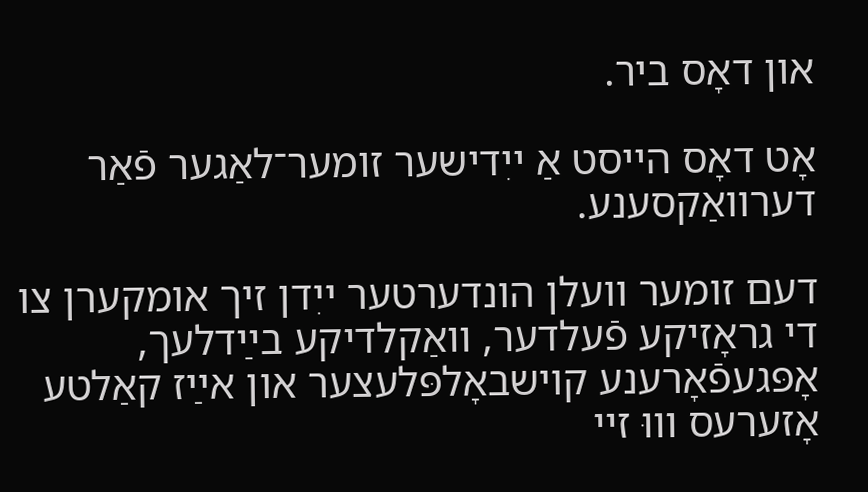און דאָס ביר.

אָט דאָס הייסט אַ ייִדישער זומער־לאַגער פֿאַר דערוואַקסענע.

דעם זומער וועלן הונדערטער ייִדן זיך אומקערן צו די גראָזיקע פֿעלדער, וואַקלדיקע בײַדלעך, אָפּגעפֿאָרענע קוישבאָלפּלעצער און אײַז קאַלטע אָזערעס וווּ זיי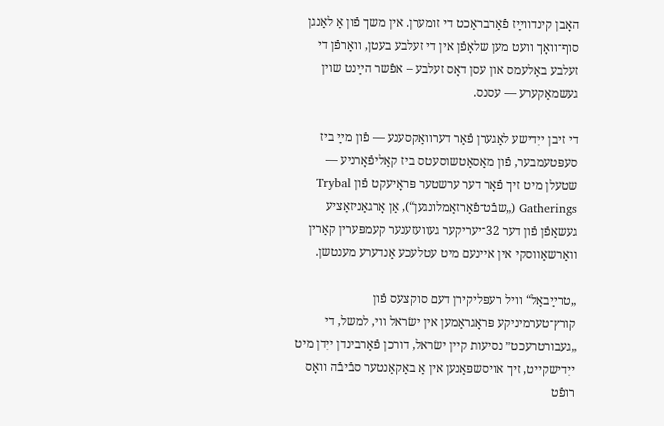האָבן קינדווײַז פֿאַרבראַכט די זומערן. אין משך פֿון אַ לאַנגן סוף־וואָך וועט מען שלאָפֿן אין די זעלבע בעטן, וואַרפֿן די זעלבע באַלעמס און עסן דאָס זעלבע – אפֿשר הײַנט שוין געשמאַקערע — עסנס.

די זיבן ייִדישע לאַגערן פֿאַר דערוואַקסענע — פֿון מײַ ביז סעפּטעמבער, פֿון מאַסאַטשוסעטס ביז קאַליפֿאָרניע — שטעלן מיט זיך פֿאָר דער ערשטער פּראָיעקט פֿון Trybal Gatherings („שבֿט־פֿאַרזאַמלונגען“), אַן אָרגאַניזאַציע געשאַפֿן פֿון דער 32־יעריקער געוועזענער קעמפּערין קאַרין וואַרשאַווסקי אין איינעם מיט עטלעכע אַנדערע מענטשן.

„טרײַבאַל“ וויל רעפּליקירן דעם סוקצעס פֿון קורץ־טערמיניקע פּראָגראַמען אין ישׂראל ווי, למשל, די „געבורטרעכט״ נסיעות קײן ישׂראל, דורכן פֿאַרבינדן ייִדן מיט ייִדישקייט, זיך אויסשפּאַנען אין אַ באַקאַנטער סבֿיבֿה וואָס רופֿט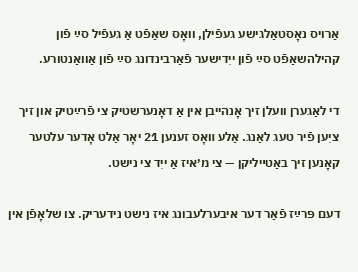אַרויס נאָסטאַלגישע געפֿילן, וואָס שאַפֿט אַ געפֿיל סײַ פֿון קהילהשאַפֿט סײַ פֿון ייִדישער פֿאַרבינדונג סײַ פֿון אַוואַנטורע.

די לאַגערן וועלן זיך אָנהייבן אין אַ דאָנערשטיק צי פֿרײַטיק און זיך ציִען פֿיר טעג לאַנג. אַלע װאָס זענען 21 יאָר אַלט אָדער עלטער קאָנען זיך באַטײליקן — צי מ׳איז אַ ייִד צי נישט.

דעם פּרײַז פֿאַר דער איבערלעבונג איז נישט נידעריק. צו שלאָפֿן אין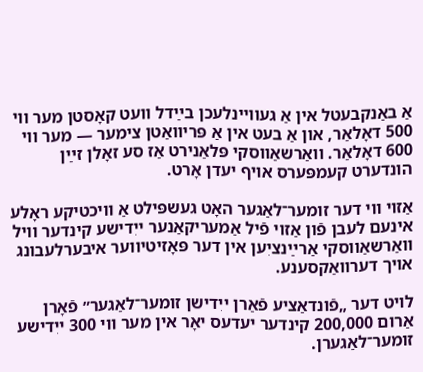אַ באַנקבעטל אין אַ געוויינלעכן בײַדל וועט קאָסטן מער ווי 500 דאָלאַר, און אַ בעט אין אַ פּריוואַטן צימער — מער ווי 600 דאָלאַר. וואַרשאַווסקי פּלאַנירט אַז סע זאָלן זײַן הונדערט קעמפּערס אויף יעדן אָרט.

אַזוי ווי דער זומער־לאַגער האָט געשפּילט אַ וויכטיקע ראָלע אינעם לעבן פֿון אַזוי פֿיל אַמעריקאַנער ייִדישע קינדער וויל וואַרשאַווסקי אַרײַנציִען אין דער פּאָזיטיווער איבערלעבונג אויך דערוואַקסענע.

לויט דער „פֿונדאַציע פֿאַרן ייִדישן זומער־לאַגער״ פֿאָרן אַרום 200,000 קינדער יעדעס יאָר אין מער ווי 300 ייִדישע זומער־לאַגערן.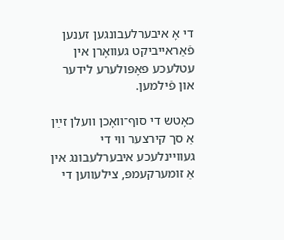די אָ איבערלעבונגען זענען פֿאַראייביקט געוואָרן אין עטלעכע פּאָפּולערע לידער און פֿילמען.

כאָטש די סוף־וואָכן וועלן זײַן אַ סך קירצער ווי די געוויינלעכע איבערלעבונג אין אַ זומערקעמפּ, צילעווען די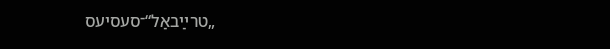„טרײַבאַל“־סעסיעס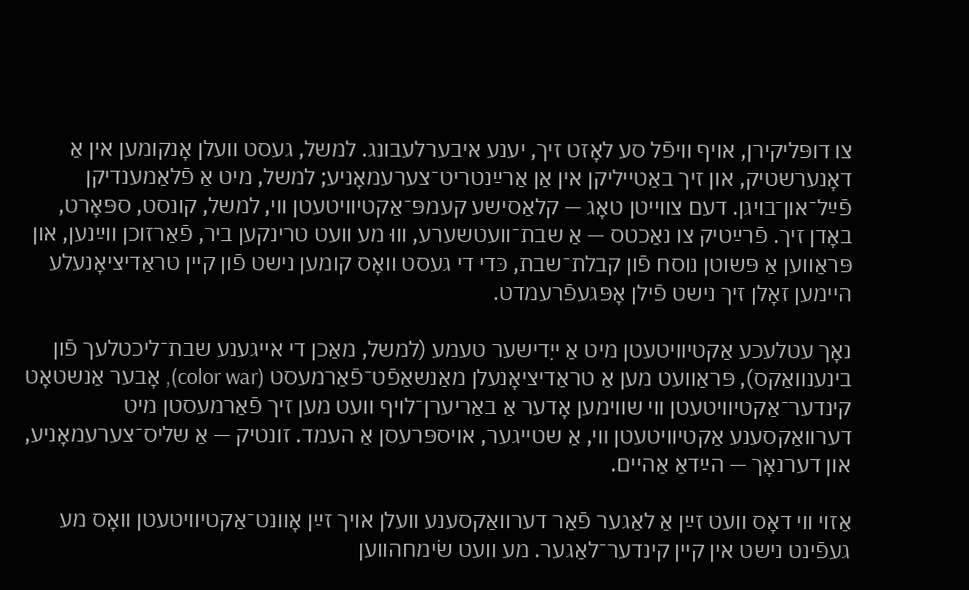צו דופּליקירן, אויף וויפֿל סע לאָזט זיך, יענע איבערלעבונג. למשל, געסט וועלן אָנקומען אין אַ דאָנערשטיק, און זיך באַטייליקן אין אַן אַרײַנטריט־צערעמאָניע; למשל, מיט אַ פֿלאַמענדיקן פֿײַל־און־בויגן. דעם צווייטן טאָג — קלאַסישע קעמפּ־אַקטיוויטעטן ווי, למשל, קונסט, ספּאָרט, באָדן זיך. פֿרײַטיק צו נאַכטס — אַ שבת־וועטשערע, וווּ מע וועט טרינקען ביר, פֿאַרזוכן ווײַנען, און פּראַווען אַ פּשוטן נוסח פֿון קבלת־שבת, כּדי די געסט וואָס קומען נישט פֿון קיין טראַדיציאָנעלע היימען זאָלן זיך נישט פֿילן אָפּגעפֿרעמדט.

נאָך עטלעכע אַקטיוויטעטן מיט אַ ייִדישער טעמע (למשל, מאַכן די אײגענע שבת־ליכטלעך פֿון בינענוואַקס), פּראַוועט מען אַ טראַדיציאָנעלן מאַנשאַפֿט־פֿאַרמעסט (color war), אָבער אַנשטאָט קינדער־אַקטיוויטעטן ווי שווימען אָדער אַ באַריערן־לויף וועט מען זיך פֿאַרמעסטן מיט דערוואַקסענע אַקטיוויטעטן װי, אַ שטייגער, אויספּרעסן אַ העמד. זונטיק — אַ שליס־צערעמאָניע, און דערנאָך — הײַדאַ אַהיים.

אַזוי ווי דאָס וועט זײַן אַ לאַגער פֿאַר דערוואַקסענע וועלן אויך זײַן אָוונט־אַקטיוויטעטן וואָס מע געפֿינט נישט אין קיין קינדער־לאַגער. מע וועט שׂימחהווען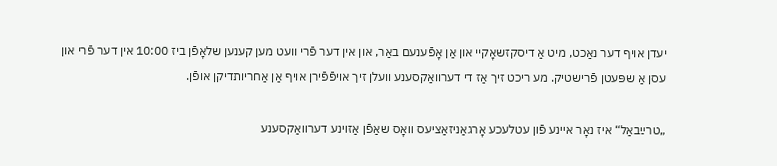יעדן אויף דער נאַכט, מיט אַ דיסקזשאָקיי און אַן אָפֿענעם באַר, און אין דער פֿרי וועט מען קענען שלאָפֿן ביז 10:00 אין דער פֿרי און עסן אַ שפּעטן פֿרישטיק. מע ריכט זיך אַז די דערוואַקסענע וועלן זיך אויפֿפֿירן אויף אַן אַחריותדיקן אופֿן.

„טרײַבאַל“ איז נאָר איינע פֿון עטלעכע אָרגאַניזאַציעס וואָס שאַפֿן אַזוינע דערוואַקסענע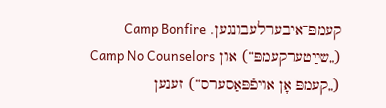קעמפּ־איבערלעבונגען. Camp Bonfire („שײַטערקעמפּ“) און Camp No Counselors („קעמפּ אָן אויפֿפּאַסערס“) זענען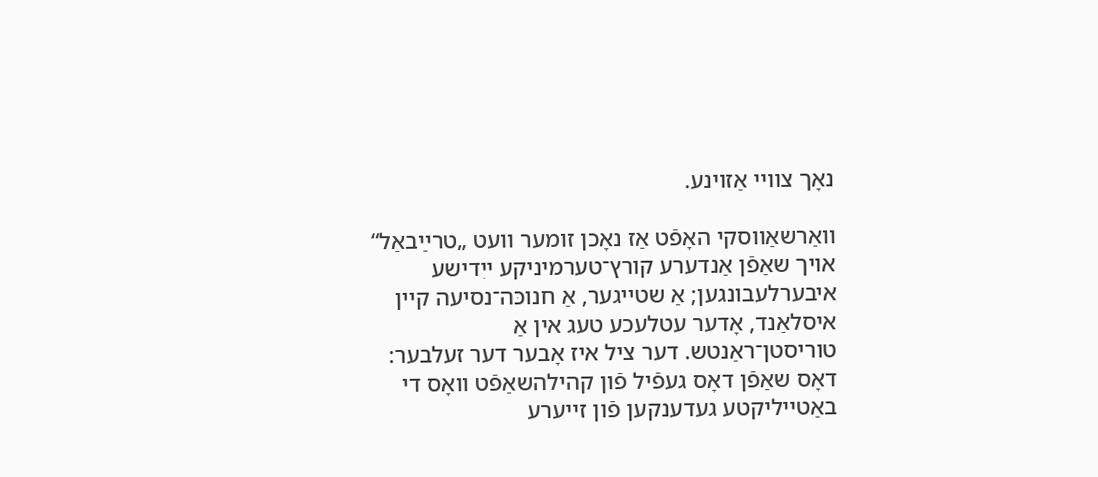נאָך צוויי אַזוינע.

וואַרשאַווסקי האָפֿט אַז נאָכן זומער וועט „טרײַבאַל“ אויך שאַפֿן אַנדערע קורץ־טערמיניקע ייִדישע איבערלעבונגען; אַ שטייגער, אַ חנוכּה־נסיעה קיין איסלאַנד, אָדער עטלעכע טעג אין אַ טוריסטן־ראַנטש. דער ציל איז אָבער דער זעלבער: דאָס שאַפֿן דאָס געפֿיל פֿון קהילהשאַפֿט וואָס די באַטייליקטע געדענקען פֿון זייערע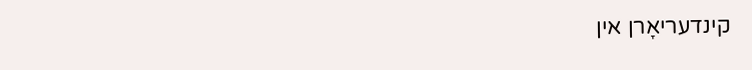קינדעריאָרן אין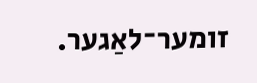זומער־לאַגער.